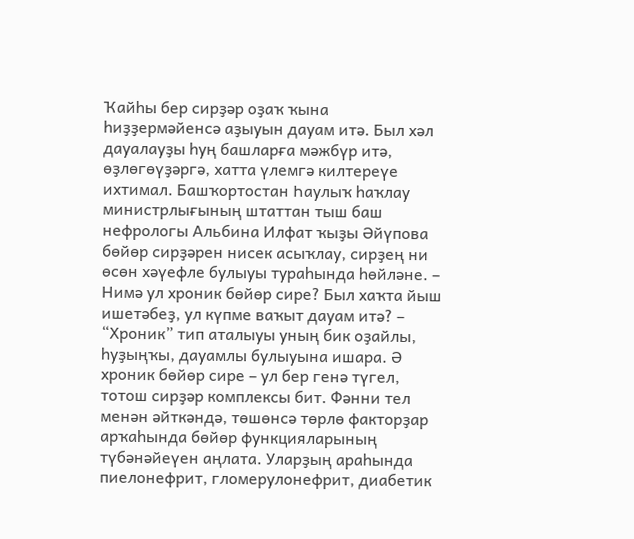Ҡайһы бер сирҙәр оҙаҡ ҡына һиҙҙермәйенсә аҙыуын дауам итә. Был хәл дауалауҙы һуң башларға мәжбүр итә, өҙлөгөүҙәргә, хатта үлемгә килтереүе ихтимал. Башҡортостан Һаулыҡ һаҡлау министрлығының штаттан тыш баш нефрологы Альбина Илфат ҡыҙы Әйүпова бөйөр сирҙәрен нисек асыҡлау, сирҙең ни өсөн хәүефле булыуы тураһында һөйләне. – Нимә ул хроник бөйөр сире? Был хаҡта йыш ишетәбеҙ, ул күпме ваҡыт дауам итә? – “Хроник” тип аталыуы уның бик оҙайлы, һуҙыңҡы, дауамлы булыуына ишара. Ә хроник бөйөр сире – ул бер генә түгел, тотош сирҙәр комплексы бит. Фәнни тел менән әйткәндә, төшөнсә төрлө факторҙар арҡаһында бөйөр функцияларының түбәнәйеүен аңлата. Уларҙың араһында пиелонефрит, гломерулонефрит, диабетик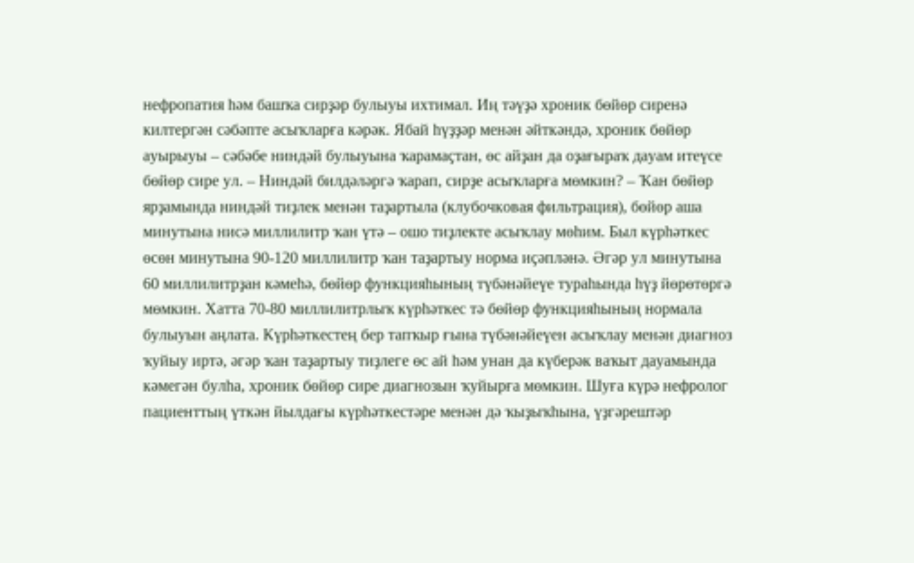нефропатия һәм башҡа сирҙәр булыуы ихтимал. Иң тәүҙә хроник бөйөр сиренә килтергән сәбәпте асыҡларға кәрәк. Ябай һүҙҙәр менән әйткәндә, хроник бөйөр ауырыуы – сәбәбе ниндәй булыуына ҡарамаҫтан, өс айҙан да оҙағыраҡ дауам итеүсе бөйөр сире ул. – Ниндәй билдәләргә ҡарап, сирҙе асыҡларға мөмкин? – Ҡан бөйөр ярҙамында ниндәй тиҙлек менән таҙартыла (клубочковая фильтрация), бөйөр аша минутына нисә миллилитр ҡан үтә – ошо тиҙлекте асыҡлау мөһим. Был күрһәткес өсөн минутына 90-120 миллилитр ҡан таҙартыу норма иҫәпләнә. Әгәр ул минутына 60 миллилитрҙан кәмеһә, бөйөр функцияһының түбәнәйеүе тураһында һүҙ йөрөтөргә мөмкин. Хатта 70-80 миллилитрлыҡ күрһәткес тә бөйөр функцияһының нормала булыуын аңлата. Күрһәткестең бер тапҡыр ғына түбәнәйеүен асыҡлау менән диагноз ҡуйыу иртә, әгәр ҡан таҙартыу тиҙлеге өс ай һәм унан да күберәк ваҡыт дауамында кәмегән булһа, хроник бөйөр сире диагнозын ҡуйырға мөмкин. Шуға күрә нефролог пациенттың үткән йылдағы күрһәткестәре менән дә ҡыҙыҡһына, үҙгәрештәр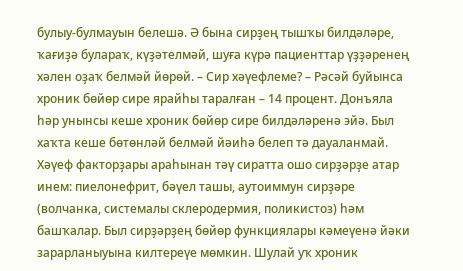булыу-булмауын белешә. Ә бына сирҙең тышҡы билдәләре, ҡағиҙә булараҡ, күҙәтелмәй, шуға күрә пациенттар үҙҙәренең хәлен оҙаҡ белмәй йөрөй. – Сир хәүефлеме? – Рәсәй буйынса хроник бөйөр сире ярайһы таралған – 14 процент. Донъяла һәр унынсы кеше хроник бөйөр сире билдәләренә эйә. Был хаҡта кеше бөтөнләй белмәй йәиһә белеп тә дауаланмай. Хәүеф факторҙары араһынан тәү сиратта ошо сирҙәрҙе атар инем: пиелонефрит, бәүел ташы, аутоиммун сирҙәре (волчанка, системалы склеродермия, поликистоз) һәм башҡалар. Был сирҙәрҙең бөйөр функциялары кәмеүенә йәки зарарланыуына килтереүе мөмкин. Шулай уҡ хроник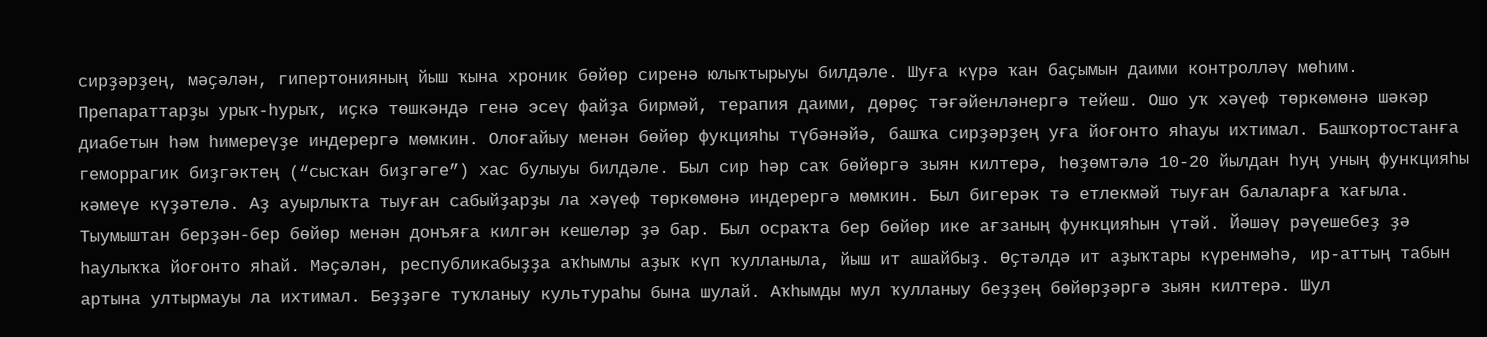сирҙәрҙең, мәҫәлән, гипертонияның йыш ҡына хроник бөйөр сиренә юлыҡтырыуы билдәле. Шуға күрә ҡан баҫымын даими контролләү мөһим. Препараттарҙы урыҡ-һурыҡ, иҫкә төшкәндә генә эсеү файҙа бирмәй, терапия даими, дөрөҫ тәғәйенләнергә тейеш. Ошо уҡ хәүеф төркөмөнә шәкәр диабетын һәм һимереүҙе индерергә мөмкин. Олоғайыу менән бөйөр фукцияһы түбәнәйә, башҡа сирҙәрҙең уға йоғонто яһауы ихтимал. Башҡортостанға геморрагик биҙгәктең (“сысҡан биҙгәге”) хас булыуы билдәле. Был сир һәр саҡ бөйөргә зыян килтерә, һөҙөмтәлә 10-20 йылдан һуң уның функцияһы кәмеүе күҙәтелә. Аҙ ауырлыҡта тыуған сабыйҙарҙы ла хәүеф төркөмөнә индерергә мөмкин. Был бигерәк тә етлекмәй тыуған балаларға ҡағыла. Тыумыштан берҙән-бер бөйөр менән донъяға килгән кешеләр ҙә бар. Был осраҡта бер бөйөр ике ағзаның функцияһын үтәй. Йәшәү рәүешебеҙ ҙә һаулыҡҡа йоғонто яһай. Мәҫәлән, республикабыҙҙа аҡһымлы аҙыҡ күп ҡулланыла, йыш ит ашайбыҙ. Өҫтәлдә ит аҙыҡтары күренмәһә, ир-аттың табын артына ултырмауы ла ихтимал. Беҙҙәге туҡланыу культураһы бына шулай. Аҡһымды мул ҡулланыу беҙҙең бөйөрҙәргә зыян килтерә. Шул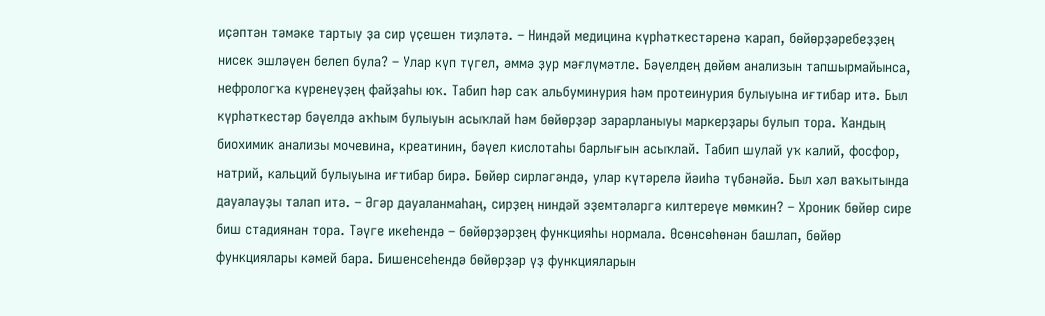иҫәптән тәмәке тартыу ҙа сир үҫешен тиҙләтә. – Ниндәй медицина күрһәткестәренә ҡарап, бөйөрҙәребеҙҙең нисек эшләүен белеп була? – Улар күп түгел, әммә ҙур мәғлүмәтле. Бәүелдең дөйөм анализын тапшырмайынса, нефрологҡа күренеүҙең файҙаһы юҡ. Табип һәр саҡ альбуминурия һәм протеинурия булыуына иғтибар итә. Был күрһәткестәр бәүелдә аҡһым булыуын асыҡлай һәм бөйөрҙәр зарарланыуы маркерҙары булып тора. Ҡандың биохимик анализы мочевина, креатинин, бәүел кислотаһы барлығын асыҡлай. Табип шулай уҡ калий, фосфор, натрий, кальций булыуына иғтибар бирә. Бөйөр сирләгәндә, улар күтәрелә йәиһә түбәнәйә. Был хәл ваҡытында дауалауҙы талап итә. – Әгәр дауаланмаһаң, сирҙең ниндәй эҙемтәләргә килтереүе мөмкин? – Хроник бөйөр сире биш стадиянан тора. Тәүге икеһендә – бөйөрҙәрҙең функцияһы нормала. Өсөнсөһөнән башлап, бөйөр функциялары кәмей бара. Бишенсеһендә бөйөрҙәр үҙ функцияларын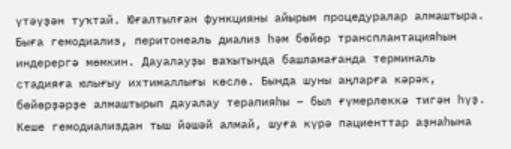үтәүҙән туҡтай. Юғалтылған функцияны айырым процедуралар алмаштыра. Быға гемодиализ, перитонеаль диализ һәм бөйөр трансплантацияһын индерергә мөмкин. Дауалауҙы ваҡытында башламағанда терминаль стадияға юлығыу ихтималлығы көслө. Бында шуны аңларға кәрәк, бөйөрҙәрҙе алмаштырып дауалау терапияһы – был ғүмерлеккә тигән һүҙ. Кеше гемодиализдан тыш йәшәй алмай, шуға күрә пациенттар аҙнаһына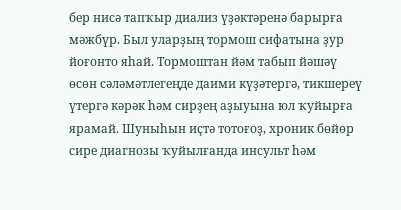бер нисә тапҡыр диализ үҙәктәренә барырға мәжбүр. Был уларҙың тормош сифатына ҙур йоғонто яһай. Тормоштан йәм табып йәшәү өсөн сәләмәтлегеңде даими күҙәтергә, тикшереү үтергә кәрәк һәм сирҙең аҙыуына юл ҡуйырға ярамай. Шуныһын иҫтә тотоғоҙ, хроник бөйөр сире диагнозы ҡуйылғанда инсульт һәм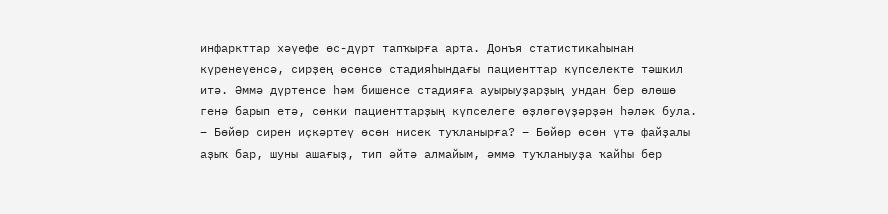инфаркттар хәүефе өс-дүрт тапҡырға арта. Донъя статистикаһынан күренеүенсә, сирҙең өсөнсө стадияһындағы пациенттар күпселекте тәшкил итә. Әммә дүртенсе һәм бишенсе стадияға ауырыуҙарҙың ундан бер өлөшө генә барып етә, сөнки пациенттарҙың күпселеге өҙлөгөүҙәрҙән һәләк була. – Бөйөр сирен иҫкәртеү өсөн нисек туҡланырға? – Бөйөр өсөн үтә файҙалы аҙыҡ бар, шуны ашағыҙ, тип әйтә алмайым, әммә туҡланыуҙа ҡайһы бер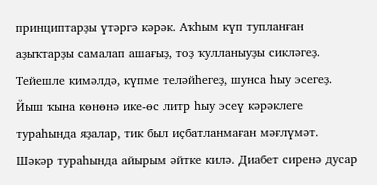принциптарҙы үтәргә кәрәк. Аҡһым күп тупланған аҙыҡтарҙы самалап ашағыҙ, тоҙ ҡулланыуҙы сикләгеҙ. Тейешле кимәлдә, күпме теләйһегеҙ, шунса һыу эсегеҙ. Йыш ҡына көнөнә ике-өс литр һыу эсеү кәрәклеге тураһында яҙалар, тик был иҫбатланмаған мәғлүмәт. Шәкәр тураһында айырым әйтке килә. Диабет сиренә дусар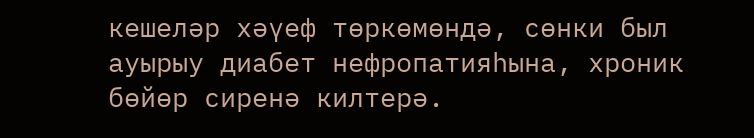кешеләр хәүеф төркөмөндә, сөнки был ауырыу диабет нефропатияһына, хроник бөйөр сиренә килтерә.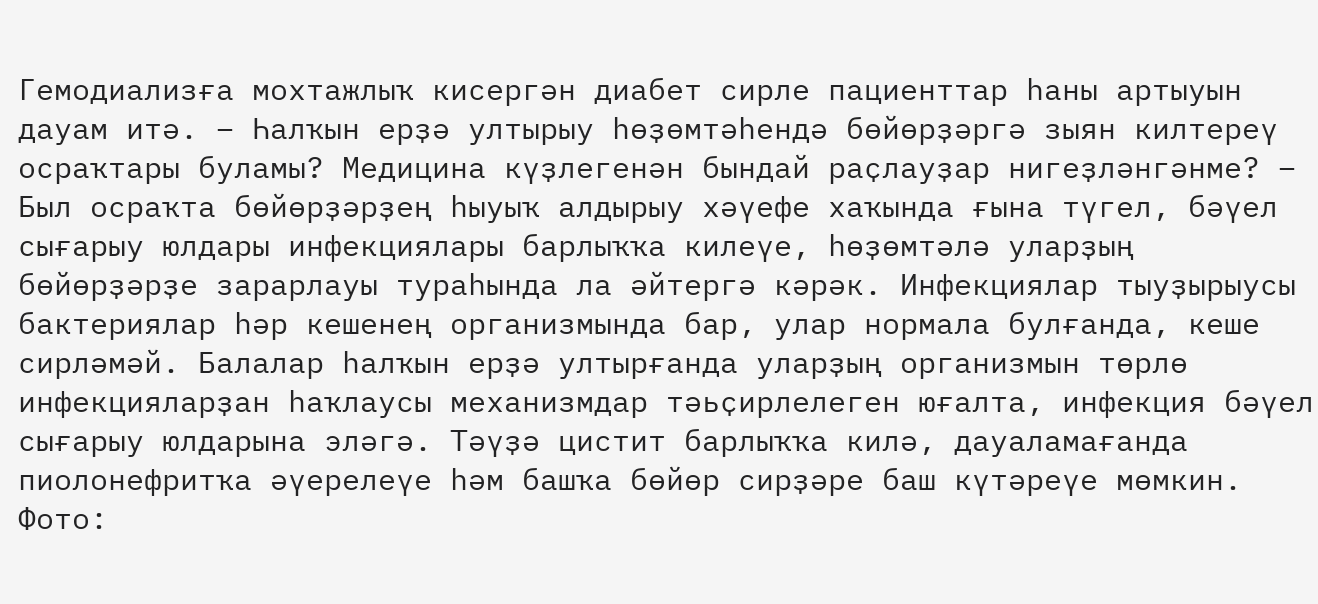Гемодиализға мохтажлыҡ кисергән диабет сирле пациенттар һаны артыуын дауам итә. – Һалҡын ерҙә ултырыу һөҙөмтәһендә бөйөрҙәргә зыян килтереү осраҡтары буламы? Медицина күҙлегенән бындай раҫлауҙар нигеҙләнгәнме? – Был осраҡта бөйөрҙәрҙең һыуыҡ алдырыу хәүефе хаҡында ғына түгел, бәүел сығарыу юлдары инфекциялары барлыҡҡа килеүе, һөҙөмтәлә уларҙың бөйөрҙәрҙе зарарлауы тураһында ла әйтергә кәрәк. Инфекциялар тыуҙырыусы бактериялар һәр кешенең организмында бар, улар нормала булғанда, кеше сирләмәй. Балалар һалҡын ерҙә ултырғанда уларҙың организмын төрлө инфекцияларҙан һаҡлаусы механизмдар тәьҫирлелеген юғалта, инфекция бәүел сығарыу юлдарына эләгә. Тәүҙә цистит барлыҡҡа килә, дауаламағанда пиолонефритҡа әүерелеүе һәм башҡа бөйөр сирҙәре баш күтәреүе мөмкин. Фото: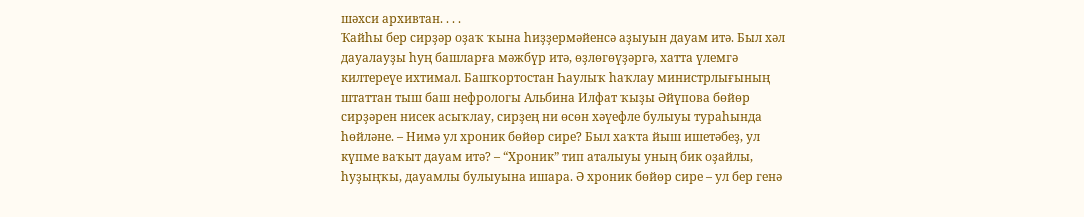шәхси архивтан. . . .
Ҡайһы бер сирҙәр оҙаҡ ҡына һиҙҙермәйенсә аҙыуын дауам итә. Был хәл дауалауҙы һуң башларға мәжбүр итә, өҙлөгөүҙәргә, хатта үлемгә килтереүе ихтимал. Башҡортостан Һаулыҡ һаҡлау министрлығының штаттан тыш баш нефрологы Альбина Илфат ҡыҙы Әйүпова бөйөр сирҙәрен нисек асыҡлау, сирҙең ни өсөн хәүефле булыуы тураһында һөйләне. – Нимә ул хроник бөйөр сире? Был хаҡта йыш ишетәбеҙ, ул күпме ваҡыт дауам итә? – “Хроник” тип аталыуы уның бик оҙайлы, һуҙыңҡы, дауамлы булыуына ишара. Ә хроник бөйөр сире – ул бер генә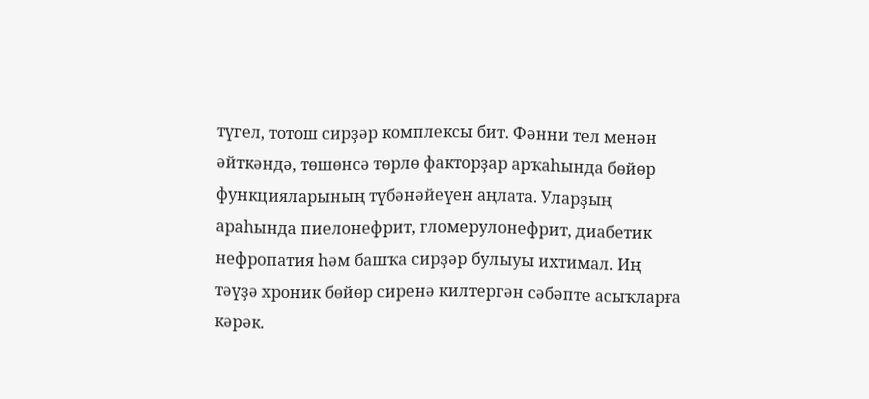түгел, тотош сирҙәр комплексы бит. Фәнни тел менән әйткәндә, төшөнсә төрлө факторҙар арҡаһында бөйөр функцияларының түбәнәйеүен аңлата. Уларҙың араһында пиелонефрит, гломерулонефрит, диабетик нефропатия һәм башҡа сирҙәр булыуы ихтимал. Иң тәүҙә хроник бөйөр сиренә килтергән сәбәпте асыҡларға кәрәк.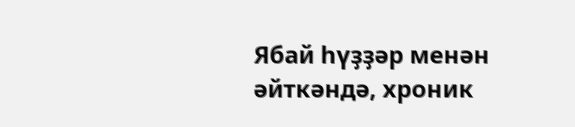Ябай һүҙҙәр менән әйткәндә, хроник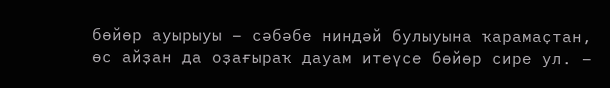бөйөр ауырыуы – сәбәбе ниндәй булыуына ҡарамаҫтан, өс айҙан да оҙағыраҡ дауам итеүсе бөйөр сире ул. –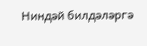Ниндәй билдәләргә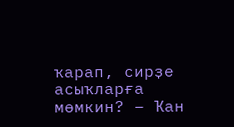ҡарап, сирҙе асыҡларға мөмкин? – Ҡан